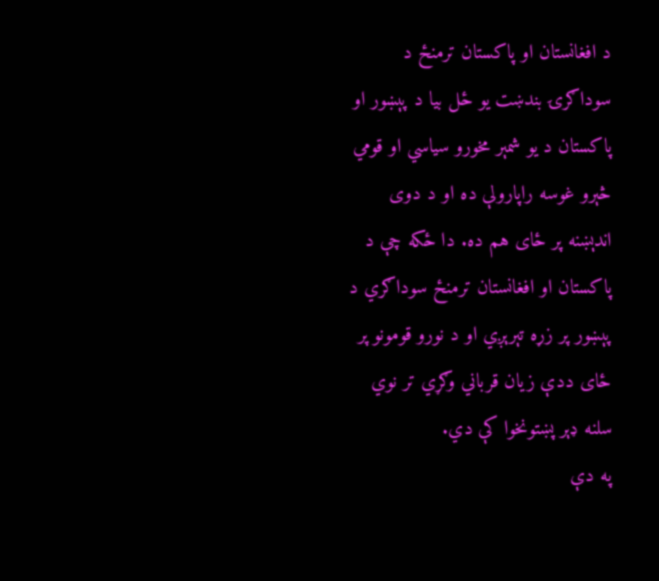د افغانستان او پاکستان ترمنځ د سوداګرۍ بندښت یو ځل بیا د پېښور او پاکستان د یو شمېر مخورو سیاسي او قومي څېرو غوسه راپارولې ده او د دوی اندېښنه پر ځای هم ده. دا ځکه چې د پاکستان او افغانستان ترمنځ سوداګري د پېښور پر زړه تېرېږي او د نورو قومونو پر ځای ددې زیان قرباني وګړي تر نوي سلنه ډېر پښتونخوا کې دي.
په دې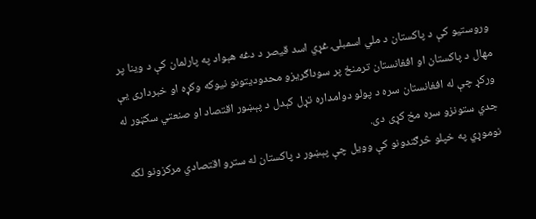وروستیو کې د پاکستان د ملي اسمبلۍ غړي اسد قیصر د دغه هېواد په پارلمان کې د وینا پر مهال د پاکستان او افغانستان ترمنځ پر سوداګریزو محدودیتونو نیوکه وکړه او خبرداری یې ورکړ چې له افغانستان سره د پولو دوامداره تړل کېدل د پېښور اقتصاد او صنعتي سکټور له جدي ستونزو سره مخ کړی دی.
نوموړي په خپلو څرګندونو کې وویل چې پېښور د پاکستان له سترو اقتصادي مرکزونو لکه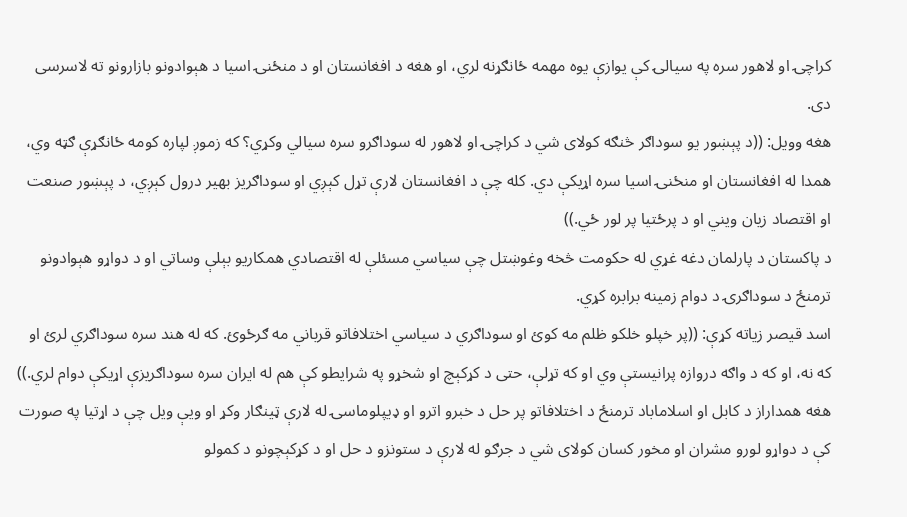کراچۍ او لاهور سره په سیالۍ کې یوازې یوه مهمه ځانګړنه لري، او هغه د افغانستان او د منځنۍ اسیا د هېوادونو بازارونو ته لاسرسی دی.
هغه وویل: ((د پېښور یو سوداګر څنګه کولای شي د کراچۍ او لاهور له سوداګرو سره سیالي وکړي؟ که زموږ لپاره کومه ځانګړې ګټه وي، همدا له افغانستان او منځنۍ اسیا سره اړیکې دي. کله چې د افغانستان لارې تړل کېږي او سوداګریز بهیر درول کېږي، د پېښور صنعت او اقتصاد زیان ویني او د پرځتیا پر لور ځي.))
د پاکستان د پارلمان دغه غړي له حکومت څخه وغوښتل چې سیاسي مسئلې له اقتصادي همکاریو بېلې وساتي او د دواړو هېوادونو ترمنځ د سوداګرۍ د دوام زمینه برابره کړي.
اسد قیصر زیاته کړې: ((پر خپلو خلکو ظلم مه کوئ او سوداګري د سیاسي اختلافاتو قرباني مه ګرځوئ. که له هند سره سوداګري لرئ او که نه، او که د واګه دروازه پرانیستې وي او که تړلې، حتی د کړکېچ او شخړو په شرایطو کې هم له ایران سره سوداګریزې اړیکې دوام لري.))
هغه همداراز د کابل او اسلاماباد ترمنځ د اختلافاتو پر حل د خبرو اترو او ډیپلوماسۍ له لارې ټینګار وکړ او ویې ویل چې د اړتیا په صورت کې د دواړو لورو مشران او مخور کسان کولای شي د جرګو له لارې د ستونزو د حل او د کړکېچونو د کمولو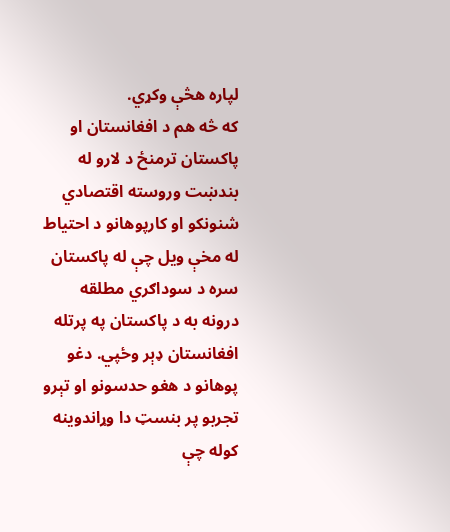لپاره هڅې وکړي.
که څه هم د افغانستان او پاکستان ترمنځ د لارو له بندښت وروسته اقتصادي شنونکو او کارپوهانو د احتیاط له مخې ویل چې له پاکستان سره د سوداګري مطلقه درونه به د پاکستان په پرتله افغانستان ډېر وځپي. دغو پوهانو د هغو حدسونو او تېرو تجربو پر بنسټ دا وړاندوینه کوله چې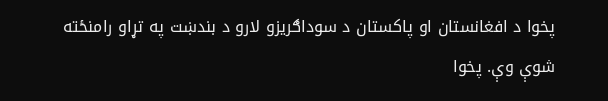پخوا د افغانستان او پاکستان د سوداګریزو لارو د بندښت په تړاو رامنځته شوې وې. پخوا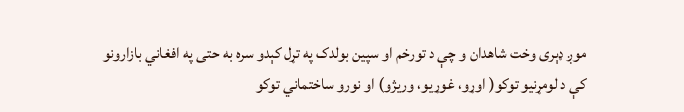موږ ډېری وخت شاهدان و چې د تورخم او سپین بولدک په تړل کېدو سره به حتی په افغاني بازارونو کې د لومړنیو توکو( اوړو، غوړیو، وریژو) او نورو ساختماني توکو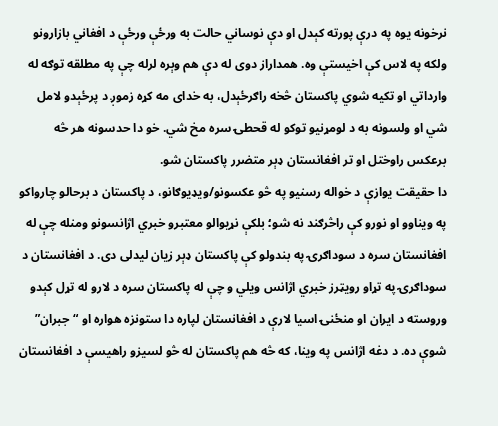نرخونه یوه په درې پورته کېدل او دې نوساني حالت به ورځې ورځې د افغاني بازارونو ولکه په لاس کې اخیستې وه. همداراز دوی له دې هم وېره لرله چې په مطلقه توګه له وارداتي او تکیه شوي پاکستان څخه راګرځېدل، به خدای مه کړه زموږ د پرځېدو لامل شي او ولسونه به د لومړنیو توکو له قحطۍ سره مخ شي. خو دا حدسونه هر څه برعکس راوختل او تر افغانستان ډېر متضرر پاکستان شو.
دا حقیقت یوازې د خواله رسنیو په څو عکسونو/ویډیوګانو، د پاکستان د برحالو چارواکو په ویناوو او نورو کې راڅرګند نه شو؛ بلکې نړیوالو معتبرو خبري اژانسونو ومنله چې له افغانستان سره د سوداګرۍ په بندولو کې پاکستان ډېر زیان لیدلی دی. د افغانستان د سوداګرۍ په تړاو رویټرز خبري اژانس ویلي و چې له پاکستان سره د لارو له تړل کېدو وروسته د ایران او منځنۍ اسیا لارې د افغانستان لپاره دا ستونزه هواره او “جبران” شوې ده. د دغه اژانس په وینا، که څه هم پاکستان له څو لسیزو راهیسې د افغانستان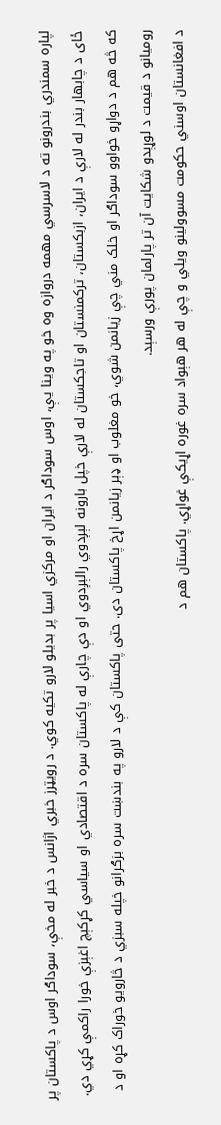لپاره سمندري بندرونو ته د لاسرسي مهمه دروازه وه خو په وینا یې، اوس سوداګر د ایران او مرکزي اسیا پر بدیلو لارو تکیه کوي. د رویټرز خبري اژانس د خبر له مخې، سوداګر اوس د پاکستان پر ځای د چابهار بندر له لارې د ایران، ازبکستان، ترکمنستان او تاجکستان له لارې خپل بارونه لېږدوي رالېږدوي او دې چارې له پاکستان سره د اقتصادي او سیاسي کړکېچ اغېزې خورا راکمې کړي دي.
که څه هم د دواړو خواوو سوداګر او خلک مني چې زیانمن شوي، خو مغلوب او ډېر زیانمن اړخ پاکستان دی. حتی پاکستان کې د لارو په بندښت سره بزګرانو خپله سبزي د څارویو خوراک کړه او د رومیانو د قیمت د لوړېدو شکایت آن تر پارلمان پورې ورسېد.
د افغانستان اوسني حکومت مسوولینو ویلي و چې له هر هېواد سره غوره اړیکې غواړي. پاکستان هم د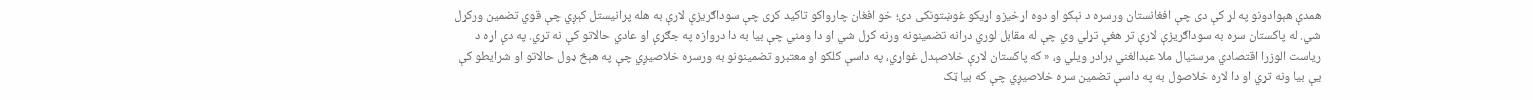همدې هېوادونو په لړ کې دی چې افغانستان ورسره د نېکو او دوه اړخیزو اړیکو غوښتونکی دی؛ خو افغان چارواکو تاکید کړی چې سوداګریزې لارې به هله پرانیستل کېږي چې قوي تضمین ورکړل شي. له پاکستان سره به سوداګریزې لارې تر هغې تړلي وي چې له مقابل لوري درانه تضمینونه ورنه کړل شي او دا ومني چې بیا به دا دروازه په جګړې او عادي حالاتو کې نه تړي. په دې اړه د ریاست الوزرا اقتصادي مرستیال ملا عبدالغني برادر ویلي و، « که پاکستان لارې خلاصېدل غواړي، په داسې کلکو او معتبرو تضمینونو به ورسره خلاصیږي چې په هېڅ ډول حالاتو او شرایطو کې یې بیا ونه تړي او دا لاره خلاصول به په داسې تضمین سره خلاصیږي چې که بیا ټک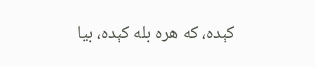کېده، که هره بله کېده، بیا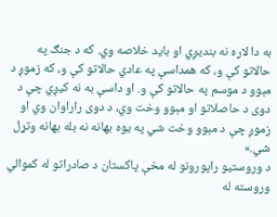به دا لاره نه بندیږي او باید خلاصه وي. که د جنګ په حالاتو کې و، که همداسې په عادي حالاتو کې و، که زموږ د مېوو د موسم په حالاتو کې و. او داسې به نه کیږي چې د دوی د حاصلاتو او مېوو وخت وي، د دوی راراوان وي او زموږ چې د مېوو وخت شي په یوه بهانه نه بله بهانه وتړل شي.»
د وروستیو راپورونو له مخې پاکستان د صادراتو له کموالي وروسته له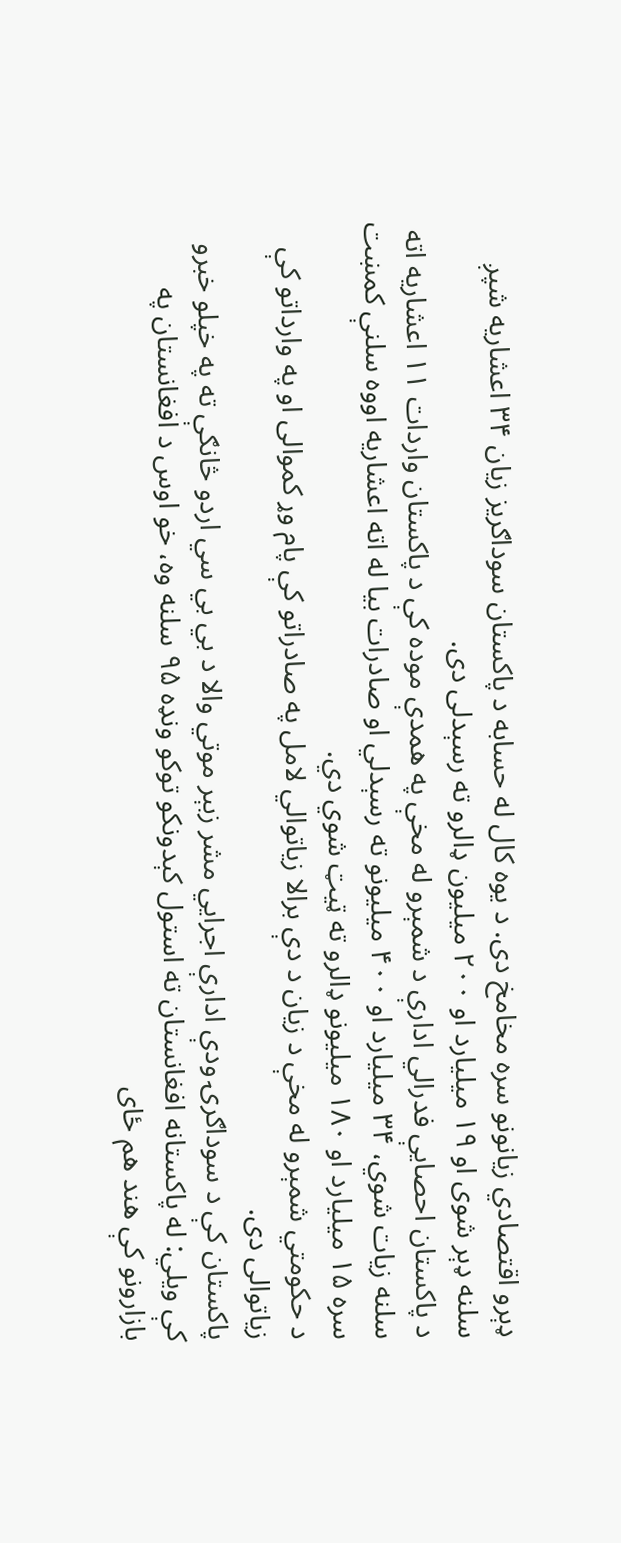ډېرو اقتصادي زیانونو سره مخامخ دی. د یوه کال له حسابه د پاکستان سوداګریز زیان ۳۴ اعشاریه شپږ سلنه ډېر شوی او ۱۹ میلیارد او ۲۰۰ میلیون ډالرو ته رسېدلی دی.
د پاکستان احصایې فدرالي ادارې د شمېرو له مخې په همدې موده کې د پاکستان واردات ۱۱ اعشاریه اته سلنه زیات شوي، ۳۴ میلیارد او ۴۰۰ میلیونو ته رسېدلي او صادرات بیا له اته اعشاریه اووه سلنې کمښت سره ۱۵ میلیارد او ۱۸۰ میلیونو ډالرو ته ټیټ شوي دي.
د حکومتي شمېرو له مخې د زیان د دې برالا زیاتوالي لامل په صادراتو کې پام وړ کموالی او په وارداتو کې زیاتوالی دی.
پاکستان کې د سوداګرۍ ودې ادارې اجرايي مشر زبېر موتي والا د بي بي سي اردو څانګې ته په خپلو خبرو کې ویلي: له پاکستانه افغانستان ته استول کېدونکو توکو ونډه ۹۵ سلنه وه، خو اوس د افغانستان په بازارونو کې هند هم ځای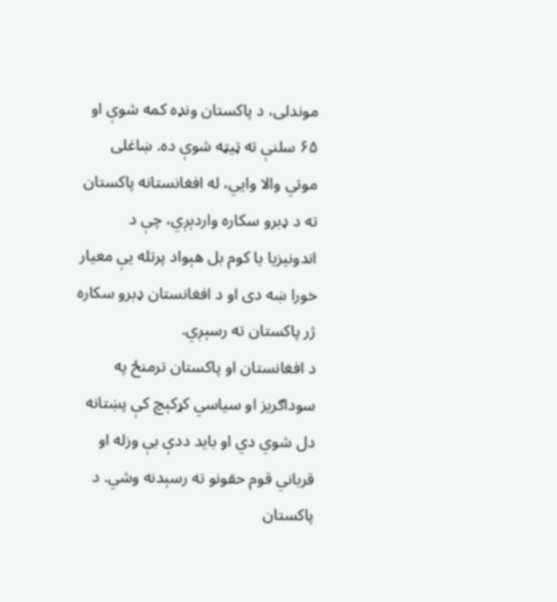موندلی، د پاکستان ونډه کمه شوې او ۶۵ سلنې ته ټيټه شوې ده. ښاغلی موتي والا وايي، له افغانستانه پاکستان ته د ډبرو سکاره واردېږي، چې د اندونیزیا یا کوم بل هېواد پرتله یې معیار خورا ښه دی او د افغانستان ډبرو سکاره ژر پاکستان ته رسېږي.
د افغانستان او پاکستان ترمنځ په سوداګریز او سیاسي کړکېچ کې پښتانه دل شوي دي او باید ددې بې وزله او قرباني قوم حقونو ته رسېدنه وشي. د پاکستان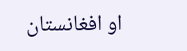او افغانستان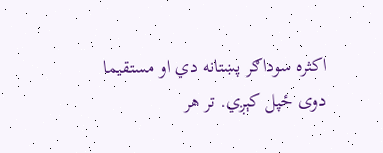اکثره سوداګر پښتانه دي او مستقیما دوی ځپل کېږي. تر هر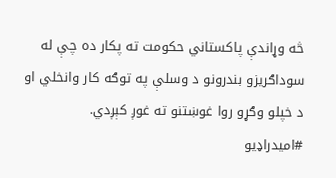څه وړاندې پاکستاني حکومت ته پکار ده چې له سوداګریزو بندرونو د وسلې په توګه کار وانخلي او د خپلو وګړو روا غوښتنو ته غوږ کېږدي.
#امیدراډیو